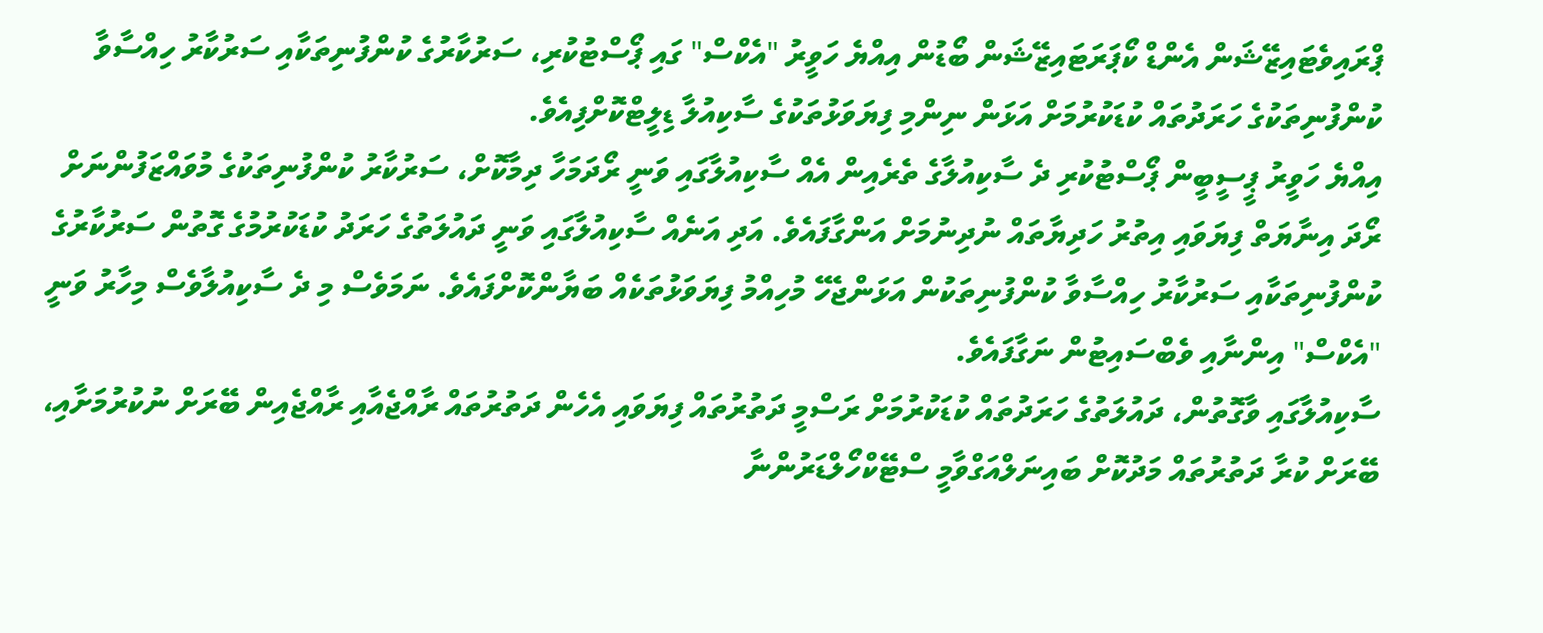ޕްރައިވެޓައިޒޭޝަން އެންޑް ކޯޕަރަޓައިޒޭޝަން ބޯޑުން އިއްޔެ ހަވީރު "އެކްސް" ގައި ޕޯސްޓުކުރި، ސަރުކާރުގެ ކުންފުނިތަކާއި ސަރުކާރު ހިއްސާވާ ކުންފުނިތަކުގެ ހަރަދުތައް ކުޑަކުރުމަށް އަޅަން ނިންމި ފިޔަވަޅުތަކުގެ ސާކިއުލާ ޑިލީޓްކޮށްފިއެވެ.
އިއްޔެ ހަވީރު ޕީސީބީން ޕޯސްޓުކުރި ދެ ސާކިއުލާގެ ތެރެއިން އެއް ސާކިއުލާގައި ވަނީ ރޯދަމަހާ ދިމާކޮށް، ސަރުކާރު ކުންފުނިތަކުގެ މުވައްޒަފުންނަށް ރޯދަ އިނާޔަތް ފިޔަވައި އިތުރު ހަދިޔާތައް ނުދިނުމަށް އަންގާފައެވެ. އަދި އަނެއް ސާކިއުލާގައި ވަނީ ދައުލަތުގެ ހަރަދު ކުޑަކުރުމުގެ ގޮތުން ސަރުކާރުގެ ކުންފުނިތަކާއި ސަރުކާރު ހިއްސާވާ ކުންފުނިތަކުން އަޅަންޖެހޭ މުހިއްމު ފިޔަވަޅުތަކެއް ބަޔާންކޮށްފައެވެ. ނަމަވެސް މި ދެ ސާކިއުލާވެސް މިހާރު ވަނީ "އެކްސް" އިންނާއި ވެބްސައިޓުން ނަގާފައެވެ.
ސާކިއުލާގައި ވާގޮތުން، ދައުލަތުގެ ހަރަދުތައް ކުޑަކުރުމަށް ރަސްމީ ދަތުރުތައް ފިޔަވައި އެހެން ދަތުރުތައް ރާއްޖެއާއި ރާއްޖެއިން ބޭރަށް ނުކުރުމަށާއި، ބޭރަށް ކުރާ ދަތުރުތައް މަދުކޮށް ބައިނަލްއަގްވާމީ ސްޓޭކްހޯލްޑަރުންނާ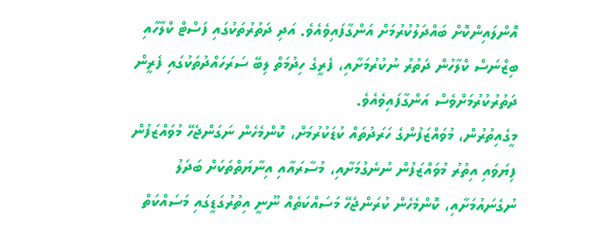އޮންލައިންކޮށް ބައްދަލުކުރުމަށް އަންގާފައިވެއެވެ. އަދި ދަތުރުތަކުގައި ފަސްޓް ކްލާހާއި ބިޒްނަސް ކްލާހުން ދަތުރު ނުކުރުމަށާއި، ފެރީގެ ހިދުމަތް ލިބޭ ސަރަހައްދުތަކުގައި ފެރީން ދަތުރުކުރުމަށްވެސް އަންގާފައިވެއެވެ.
މީގެއިތުރުން، މުވައްޒަފުންގެ ހަރަދުތައް ކުޑަކުރުމަށް، ކޮންމެހެން ނަގަންޖެހޭ މުވައްޒަފުން ފިޔަވައި އިތުރު މުވައްޒަފުން ނުނެގުމަށާއި، މުސާރައާއި އިނާޔަތްތަކަށް ބަދަލު ނުގެނައުމަށާއި، ކޮންމެހެން ކުރަންޖެހޭ މަސައްކަތެއް ނޫނީ އިތުރުގަޑީގައި މަސައްކަތް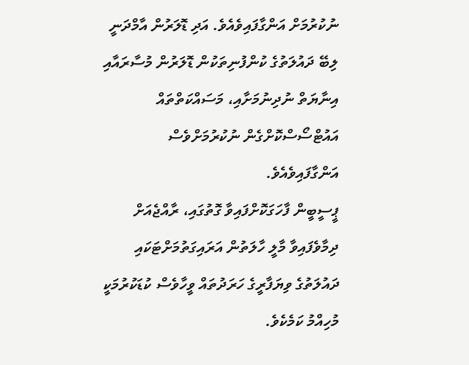ނުކުރުމަށް އަންގާފައިވެއެވެ. އަދި ޑޮލަރުން އާމްދަނީ ލިބޭ ދައުލަތުގެ ކުންފުނިތަކުން ޑޮލަރުން މުސާރައާއި އިނާޔަތް ނުދިނުމަށާއި، މަސައްކަތްތައް އައުޓްސޯސްކޮށްގެން ނުކުރުމަށްވެސް އަންގާފައިވެއެވެ.
ޕީސީބީން ފާހަގަކޮށްފައިވާ ގޮތުގައި، ރާއްޖެއަށް ދިމާވެފައިވާ މާލީ ހާލަތުން އަރައިގަތުމަށްޓަކައި ދައުލަތުގެ ވިޔަފާރީގެ ހަރަދުތައް ވީހާވެސް ކުޑަކުރުމަކީ މުހިއްމު ކަމެކެވެ.